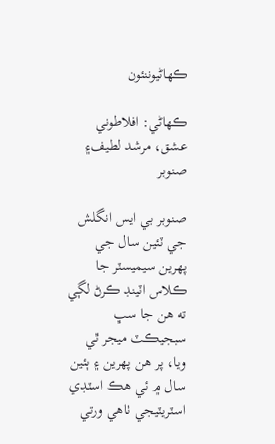ڪهاڻيوننئون

ڪهاڻي: افلاطوني عشق، مرشد لطيف۽ صنوبر

صنوبر بي ايس انگلش جي ٽئين سال جي پھرين سيميسٽر جا ڪلاس اٽينڊ ڪرڻ لڳي ته ھن جا سڀ سبجيڪٽ ميجر ٿي ويا، پر هن پھرين ۽ ٻئين سال ۾ ئي ھڪ اسٽڊي اسٽريٽيجي ٺاهي ورتي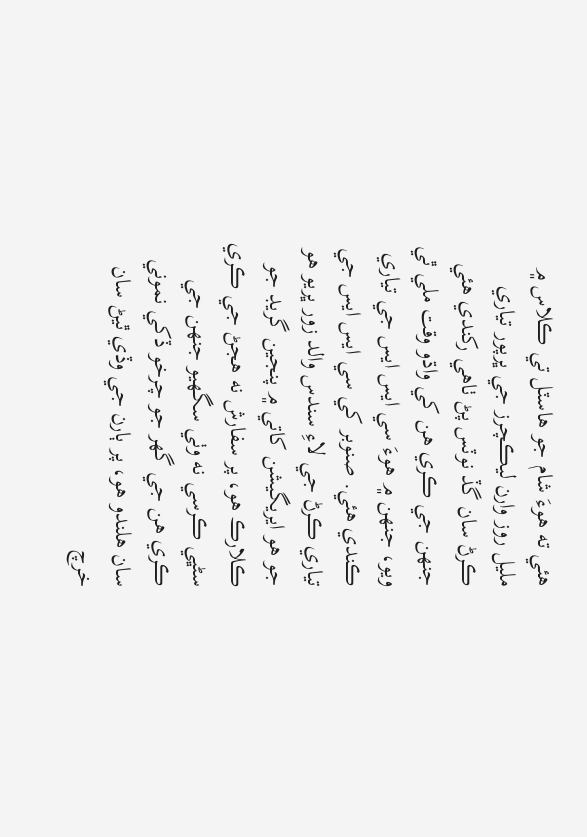ھئي ته ھوءَ شام جو ھاسٽل تي ڪلاس ۾ مليل روز وارن ليڪچرز جي ڀرپور تياري ڪرڻ سان گڏ نوٽس پڻ ٺاهي رکندي ھئي جنهن جي ڪري ھن کي واڌو وقت ملي ٿي ويو، جنهن ۾ ھوءَ سي ايس ايس جي تياري ڪندي ھئي. صنوبر کي سي ايس ايس جي تياري ڪرڻ جي لاءِ سندس والد زور ڀريو ھو جو ھو ايريگيشن کاتي ۾ پنجين گريڊ جو ڪلارڪ ھو، پر سفارش نه ھجڻ جي ڪري سڻڀي ڪرسي نه وٺي سگهيو جنهن جي ڪري ھن جي گهر جو چرخو ڏکي نموني سان ھلندو ھو، پر ٻارن جي وڏي ٿيڻ سان خرچ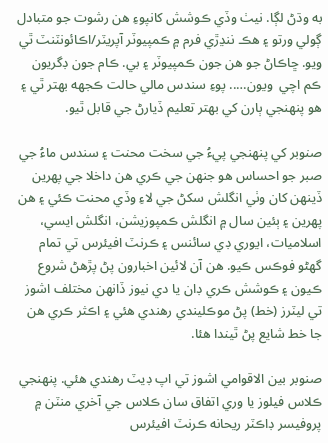به وڌڻ لڳا. نيٺ وڏي ڪوشش کانپوءِ ھن رشوت جو متبادل ڳولي ورتو ۽ ھڪ ننڍڙي فرم ۾ ڪمپيوٽر آپريٽر/اڪائونٽنٽ ٿي ويو. ڇاڪاڻ جو ھن جون ڪمپيوٽر ۽ بي. ڪام جون ڊگريون ڪم اچي  ويون….. پوءِ سندس مالي حالت ڪجهه بھتر ٿي ۽ ھو پنهنجي ٻارن کي بھتر تعليم ڏيارڻ جي قابل ٿيو.

صنوبر کي پنهنجي پيءُ جي سخت محنت ۽ سندس ماءُ جي صبر جو احساس ھو جنهن جي ڪري ھن داخلا جي پھرين ڏينهن کان وٺي انگلش سکڻ جي لاءِ وڏي محنت ڪئي ۽ ھن پھرين ۽ ٻئين سال ۾ انگلش ڪمپوزيشن، انگلش ايسي، اسلاميات، ايوري ڊي سائنس ۽ ڪرنٽ افيئرس تي تمام گهڻو فوڪس ڪيو. ھن آن لائين اخبارون پڻ پڙهڻ شروع ڪيون ۽ ڪوشش ڪري ڊان يا دي نيوز ڏانهن مختلف اشوز تي ليٽرز (خط) پڻ موڪليندي رھندي ھئي ۽ اڪثر ڪري ھن جا خط شايع پڻ ٿيندا ھئا.

صنوبر بين الاقوامي اشوز تي اپ ڊيٽ رھندي ھئي. پنهنجي ڪلاس فيلوز يا وري اتفاق سان ڪلاس جي آخري منٽن ۾ پروفيسر ڊاڪٽر ريحانه ڪرنٽ افيئرس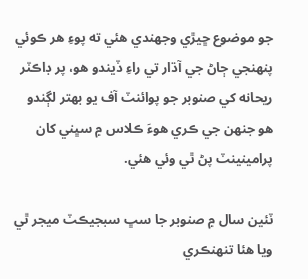جو موضوع ڇيڙي وجھندي ھئي ته پوءِ ھر ڪوئي پنهنجي ڄاڻ جي آڌار تي راءِ ڏيندو ھو، پر ڊاڪٽر ريحانه کي صنوبر جو پوائنٽ آف يو بھتر لڳندو ھو جنهن جي ڪري ھوءَ ڪلاس ۾ سڀني کان پرامينينٽ پڻ ٿي وئي ھئي.

ٽئين سال ۾ صنوبر جا سڀ سبجيڪٽ ميجر ٿي ويا ھئا تنهنڪري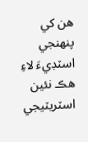ھن کي پنهنجي اسٽڊيءَ لاءِ ھڪ نئين اسٽريٽيجي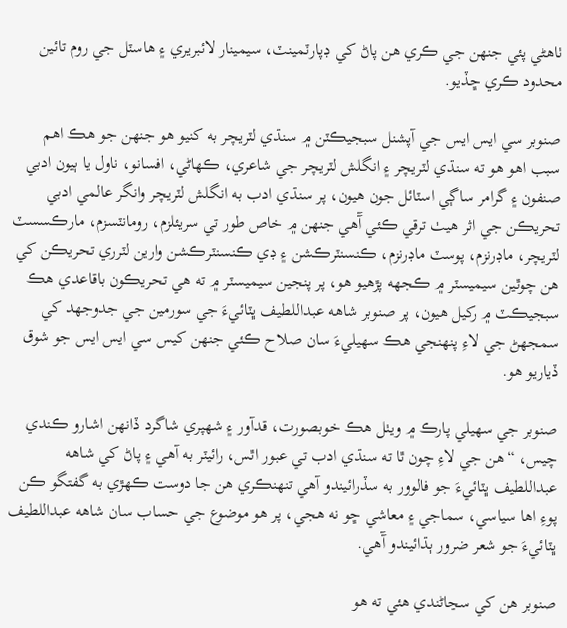ٺاهڻي پئي جنهن جي ڪري ھن پاڻ کي ڊپارٽمينٽ، سيمينار لائبريري ۽ ھاسٽل جي روم تائين محدود ڪري ڇڏيو.

صنوبر سي ايس ايس جي آپشنل سبجيڪٽن ۾ سنڌي لٽريچر به کنيو ھو جنهن جو ھڪ اھم سبب اهو ھو ته سنڌي لٽريچر ۽ انگلش لٽريچر جي شاعري، ڪھاڻي، افسانو، ناول يا ٻيون ادبي صنفون ۽ گرامر ساڳي اسٽائل جون ھيون، پر سنڌي ادب به انگلش لٽريچر وانگر عالمي ادبي تحريڪن جي اثر ھيٺ ترقي ڪئي آٓهي جنهن ۾ خاص طور تي سريئلزم، رومانٽسزم، مارڪسسٽ لٽريچر، ماڊرنزم، پوسٽ ماڊرنزم، ڪنسنٽرڪشن ۽ ڊي ڪنسنٽرڪشن وارين لٽرري تحريڪن کي ھن چوٿين سيميسٽر ۾ ڪجهه پڙهيو ھو، پر پنجين سيميسٽر ۾ ته ھي تحريڪون باقاعدي ھڪ سبجيڪٽ ۾ رکيل ھيون، پر صنوبر شاهه عبداللطيف ڀٽائيءَ جي سورمين جي جدوجهد کي سمجهڻ جي لاءِ پنهنجي ھڪ سھيليءَ سان صلاح ڪئي جنهن کيس سي ايس ايس جو شوق ڏياريو ھو.

صنوبر جي سھيلي پارڪ ۾ ويٺل ھڪ خوبصورت، قدآور ۽ شھپري شاگرد ڏانهن اشارو ڪندي چيس، “ھن جي لاءِ چون ٿا ته سنڌي ادب تي عبور اٿس، رائيٽر به آهي ۽ پاڻ کي شاهه عبداللطيف ڀٽائيءَ جو فالوور به سڏرائيندو آهي تنهنڪري ھن جا دوست ڪھڙي به گفتگو ڪن پوءِ اھا سياسي، سماجي ۽ معاشي ڇو نه ھجي، پر ھو موضوع جي حساب سان شاهه عبداللطيف ڀٽائيءَ جو شعر ضرور ٻڌائيندو آٓهي.

صنوبر ھن کي سڃاڻندي ھئي ته ھو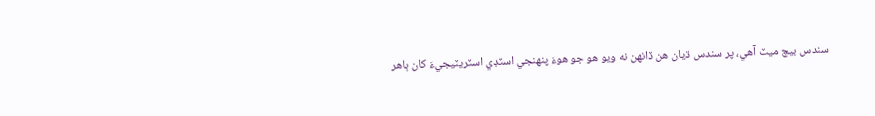سندس بيچ ميٽ آهي، پر سندس ڌيان ھن ڏانهن نه ويو ھو جو ھوءَ پنهنجي اسٽڊي اسٽريٽيجيءَ کان ٻاھر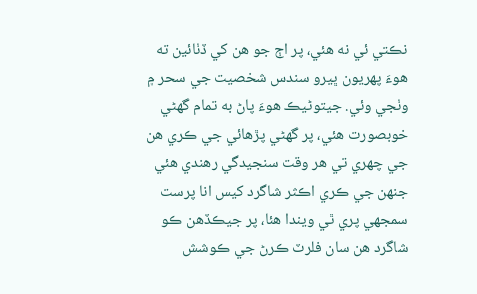نڪتي ئي نه ھئي، پر اڄ جو ھن کي ڏٺائين ته ھوءَ پھريون ڀيرو سندس شخصيت جي سحر ۾ وٺجي وئي. جيتوڻيڪ ھوءَ پاڻ به تمام گهڻي خوبصورت ھئي، پر گهڻي پڙهائي جي ڪري ھن جي چھري تي ھر وقت سنجيدگي رھندي ھئي جنهن جي ڪري اڪثر شاگرد کيس انا پرست سمجهي پري ٿي ويندا هئا، پر جيڪڏهن ڪو شاگرد ھن سان فلرٽ ڪرڻ جي ڪوشش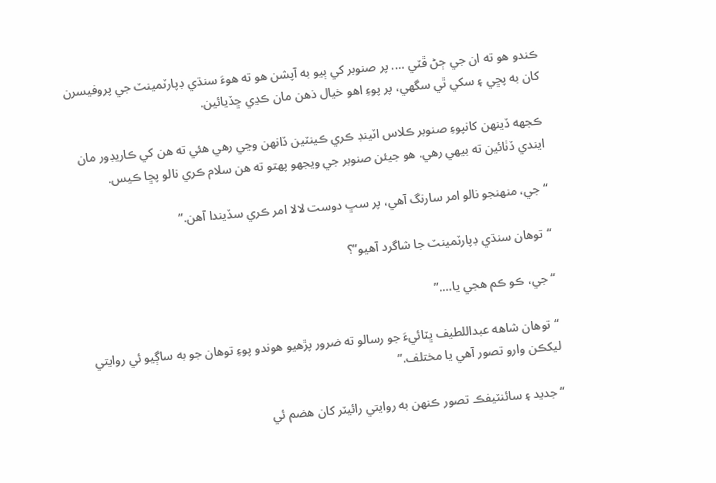ڪندو ھو ته ان جي ڄڻ ڦٽي …. پر صنوبر کي ٻيو به آپشن ھو ته ھوءَ سنڌي ڊپارٽمينٽ جي پروفيسرن کان به پڇي ۽ سکي ٿي سگهي، پر پوءِ اھو خيال ذھن مان ڪڍي ڇڏيائين.

ڪجهه ڏينهن کانپوءِ صنوبر ڪلاس اٽينڊ ڪري ڪينٽين ڏانهن وڃي رهي هئي ته ھن کي ڪاريڊور مان ايندي ڏٺائين ته بيھي رهي. ھو جيئن صنوبر جي ويجهو پھتو ته ھن سلام ڪري نالو پڇا ڪيس.

“جي، منهنجو نالو امر سارنگ آهي، پر سڀ دوست لالا امر ڪري سڏيندا آهن.”

“توهان سنڌي ڊپارٽمينٽ جا شاگرد آهيو”؟

“جي، ڪو ڪم ھجي يا….”

“توهان شاهه عبداللطيف ڀٽائيءَ جو رسالو ته ضرور پڙهيو ھوندو پوءِ توهان جو به ساڳيو ئي روايتي ليکڪن وارو تصور آهي يا مختلف.”

“جديد ۽ سائنٽيفڪ تصور ڪنهن به روايتي رائيٽر کان ھضم ئي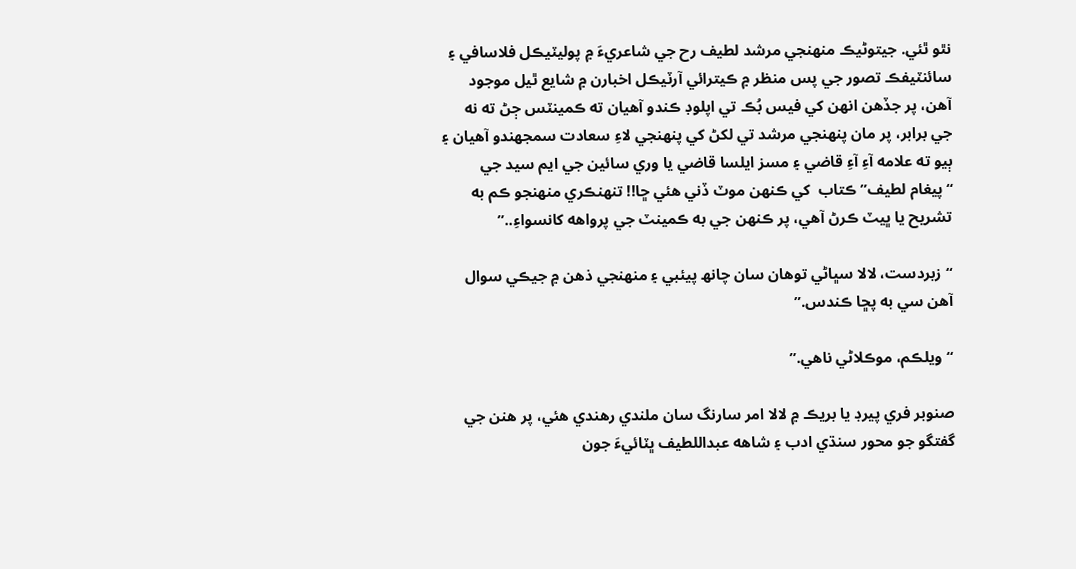نٿو ٿئي. جيتوڻيڪ منهنجي مرشد لطيف رح جي شاعريءَ ۾ پوليٽيڪل فلاسافي ۽ سائنٽيفڪ تصور جي پس منظر ۾ ڪيترائي آرٽيڪل اخبارن ۾ شايع ٿيل موجود آهن، پر جڏهن انهن کي فيس بُڪ تي اپلوڊ ڪندو آھيان ته ڪمينٽس ڄڻ ته نه جي برابر، پر مان پنهنجي مرشد تي لکڻ کي پنهنجي لاءِ سعادت سمجھندو آھيان ۽ ٻيو ته علامه آءِ آءِ قاضي ۽ مسز ايلسا قاضي يا وري سائين جي ايم سيد جي “پيغام لطيف” ڪتاب  کي ڪنهن موٽ ڏني هئي ڇا!! تنهنڪري منهنجو ڪم به تشريح يا ڀيٽ ڪرڻ آهي، پر ڪنهن جي به ڪمينٽ جي پرواهه کانسواءِ..”

“زبردست، لالا سڀاڻي توهان سان چانھ پيئبي ۽ منهنجي ذھن ۾ جيڪي سوال آهن سي به پڇا ڪندس.”

“ويلڪم، موڪلاڻي ناهي.”

صنوبر فري پيرڊ يا بريڪ ۾ لالا امر سارنگ سان ملندي رھندي ھئي، پر ھنن جي گفتگو جو محور سنڌي ادب ۽ شاهه عبداللطيف ڀٽائيءَ جون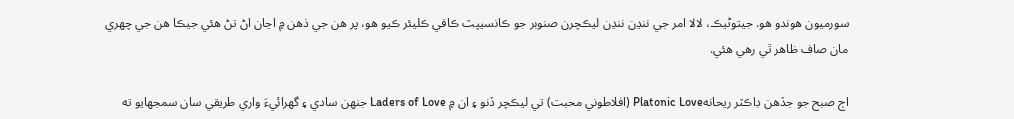سورميون ھوندو ھو. جيتوڻيڪ، لالا امر جي ننڍن ننڍن ليڪچرن صنوبر جو ڪانسيپٽ ڪافي ڪليئر ڪيو ھو، پر ھن جي ذھن ۾ اڃان اڻ تڻ ھئي جيڪا ھن جي چھري مان صاف ظاهر ٿي رهي ھئي.

اڄ صبح جو جڏهن ڊاڪٽر ريحانهPlatonic Love (افلاطوني محبت) تي ليڪچر ڏنو ۽ ان ۾ Laders of Love جنهن سادي ۽ گهرائيءَ واري طريقي سان سمجهايو ته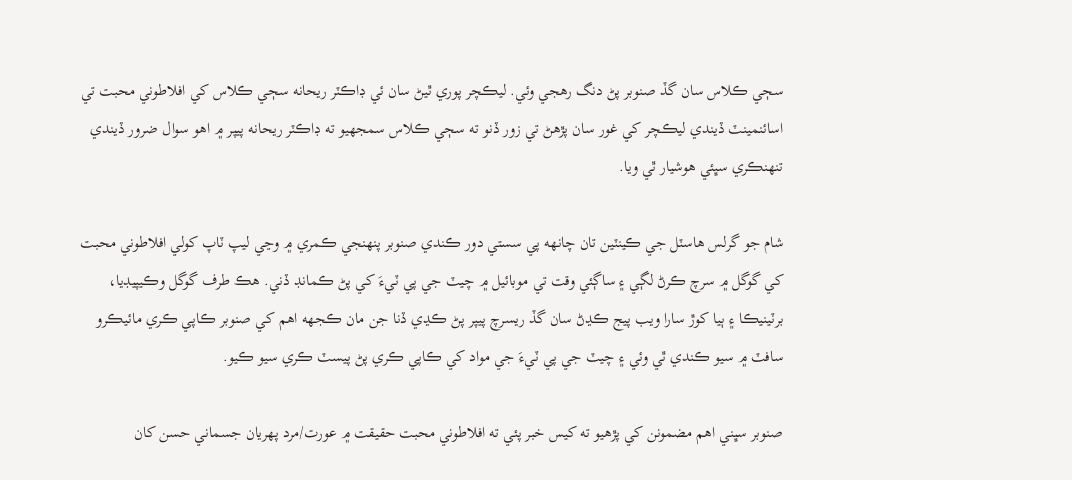سڄي ڪلاس سان گڏ صنوبر پڻ دنگ رھجي وئي. ليڪچر پوري ٿيڻ سان ئي ڊاڪٽر ريحانه سڄي ڪلاس کي افلاطوني محبت تي اسائنمينٽ ڏيندي ليڪچر کي غور سان پڙهڻ تي زور ڏنو ته سڄي ڪلاس سمجهيو ته ڊاڪٽر ريحانه پيپر ۾ اھو سوال ضرور ڏيندي تنهنڪري سڀئي هوشيار ٿي ويا.

شام جو گرلس ھاسٽل جي ڪينٽين تان چانھه پي سستي دور ڪندي صنوبر پنهنجي ڪمري ۾ وڃي ليپ ٽاپ کولي افلاطوني محبت کي گوگل ۾ سرچ ڪرڻ لڳي ۽ ساڳئي وقت تي موبائيل ۾ چيٽ جي پي ٽيءَ کي پڻ ڪمانڊ ڏني. ھڪ طرف گوگل وڪيپيڊيا، برٽينيڪا ۽ ٻيا کوڙ سارا ويب پيج ڪڍڻ سان گڏ ريسرچ پيپر پڻ ڪڍي ڏنا جن مان ڪجهه اھم کي صنوبر ڪاپي ڪري مائيڪرو سافٽ ۾ سيو ڪندي ٿي وئي ۽ چيٽ جي پي ٽيءَ جي مواد کي ڪاپي ڪري پڻ پيسٽ ڪري سيو ڪيو.

صنوبر سڀني اھم مضمونن کي پڙهيو ته کيس خبر پئي ته افلاطوني محبت حقيقت ۾ عورت/مرد پهريان جسماني حسن کان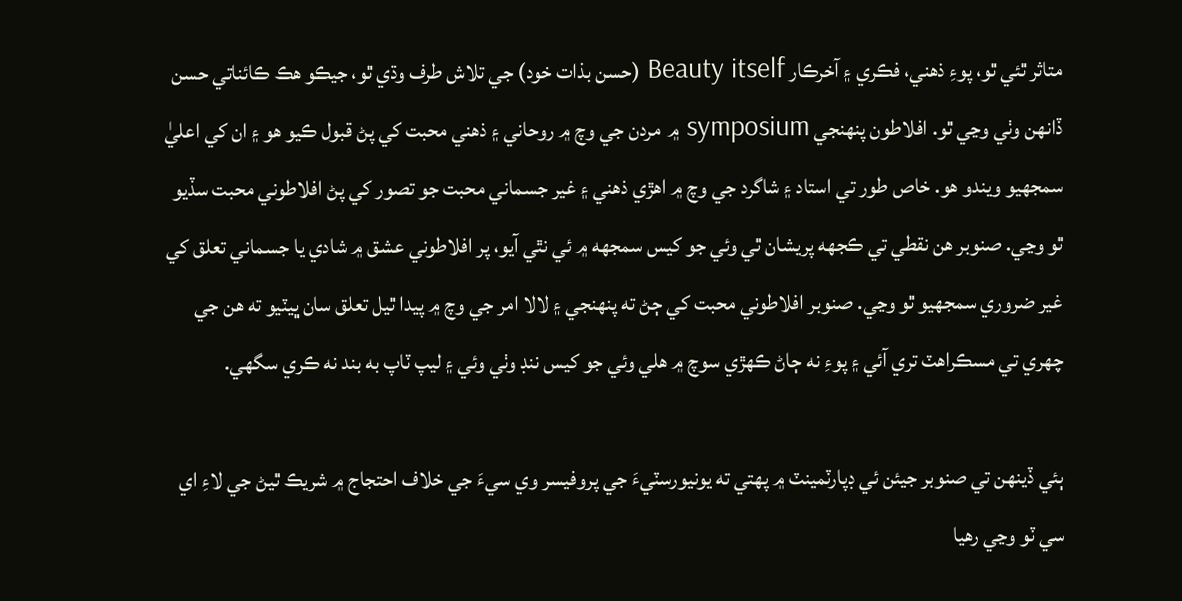متاثر ٿئي ٿو، پوءِ ذهني، فڪري ۽ آخرڪار Beauty itself (حسن بذات خود) جي تلاش طرف وڌي ٿو، جيڪو هڪ ڪائناتي حسن ڏانهن وٺي وڃي ٿو. افلاطون پنهنجي symposium ۾ مردن جي وچ ۾ روحاني ۽ ذهني محبت کي پڻ قبول ڪيو هو ۽ ان کي اعليٰ سمجهيو ويندو هو. خاص طور تي استاد ۽ شاگرد جي وچ ۾ اهڙي ذهني ۽ غير جسماني محبت جو تصور کي پڻ افلاطوني محبت سڏيو ٿو وڃي. صنوبر ھن نقطي تي ڪجهه پريشان ٿي وئي جو کيس سمجهه ۾ ئي نٿي آيو، پر افلاطوني عشق ۾ شادي يا جسماني تعلق کي غير ضروري سمجهيو ٿو وڃي. صنوبر افلاطوني محبت کي ڄڻ ته پنهنجي ۽ لالا امر جي وچ ۾ پيدا ٿيل تعلق سان ڀيٽيو ته ھن جي چھري تي مسڪراھٽ تري آئي ۽ پوءِ نه ڄاڻ ڪھڙي سوچ ۾ ھلي وئي جو کيس ننڊ وٺي وئي ۽ ليپ ٽاپ به بند نه ڪري سگھي.

ٻئي ڏينهن تي صنوبر جيئن ئي ڊپارٽمينٽ ۾ پھتي ته يونيورسٽيءَ جي پروفيسر وي سيءَ جي خلاف احتجاج ۾ شريڪ ٿيڻ جي لاءِ اي سي ٽو وڃي رهيا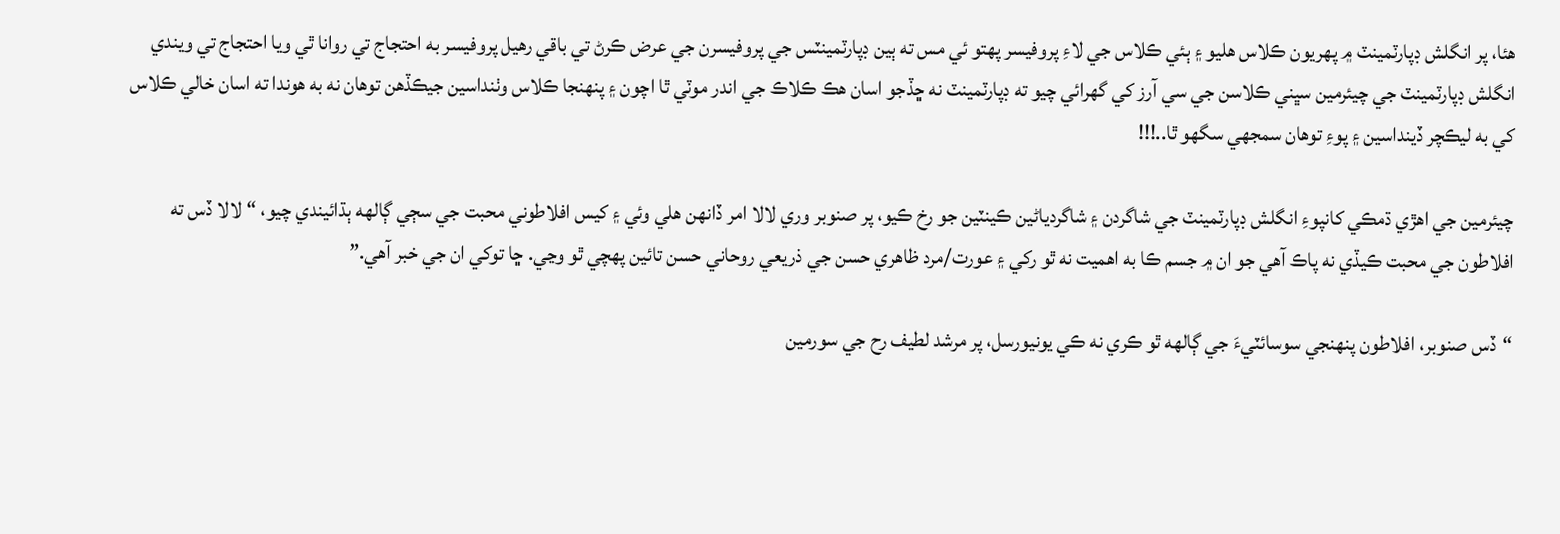ھئا، پر انگلش ڊپارٽمينٽ ۾ پھريون ڪلاس ھليو ۽ ٻئي ڪلاس جي لاءِ پروفيسر پھتو ئي مس ته ٻين ڊپارٽمينٽس جي پروفيسرن جي عرض ڪرڻ تي باقي رهيل پروفيسر به احتجاج تي روانا ٿي ويا احتجاج تي ويندي انگلش ڊپارٽمينٽ جي چيئرمين سڀني ڪلاسن جي سي آرز کي گهرائي چيو ته ڊپارٽمينٽ نه ڇڏجو اسان ھڪ ڪلاڪ جي اندر موٽي ٿا اچون ۽ پنهنجا ڪلاس وٺنداسين جيڪڏهن توهان نه به ھوندا ته اسان خالي ڪلاس کي به ليڪچر ڏينداسين ۽ پوءِ توهان سمجهي سگهو ٿا..!!!

چيئرمين جي اھڙي ڌمڪي کانپوءِ انگلش ڊپارٽمينٽ جي شاگردن ۽ شاگردياڻين ڪينٽين جو رخ ڪيو، پر صنوبر وري لالا امر ڏانهن ھلي وئي ۽ کيس افلاطوني محبت جي سڄي ڳالهه ٻڌائيندي چيو، “لالا ڏس ته افلاطون جي محبت ڪيڏي نه پاڪ آهي جو ان ۾ جسم ڪا به اھميت نه ٿو رکي ۽ عورت/مرد ظاهري حسن جي ذريعي روحاني حسن تائين پھچي ٿو وڃي. ڇا توکي ان جي خبر آهي.”

“ڏس صنوبر، افلاطون پنهنجي سوسائٽيءَ جي ڳالهه ٿو ڪري نه ڪي يونيورسل، پر مرشد لطيف رح جي سورمين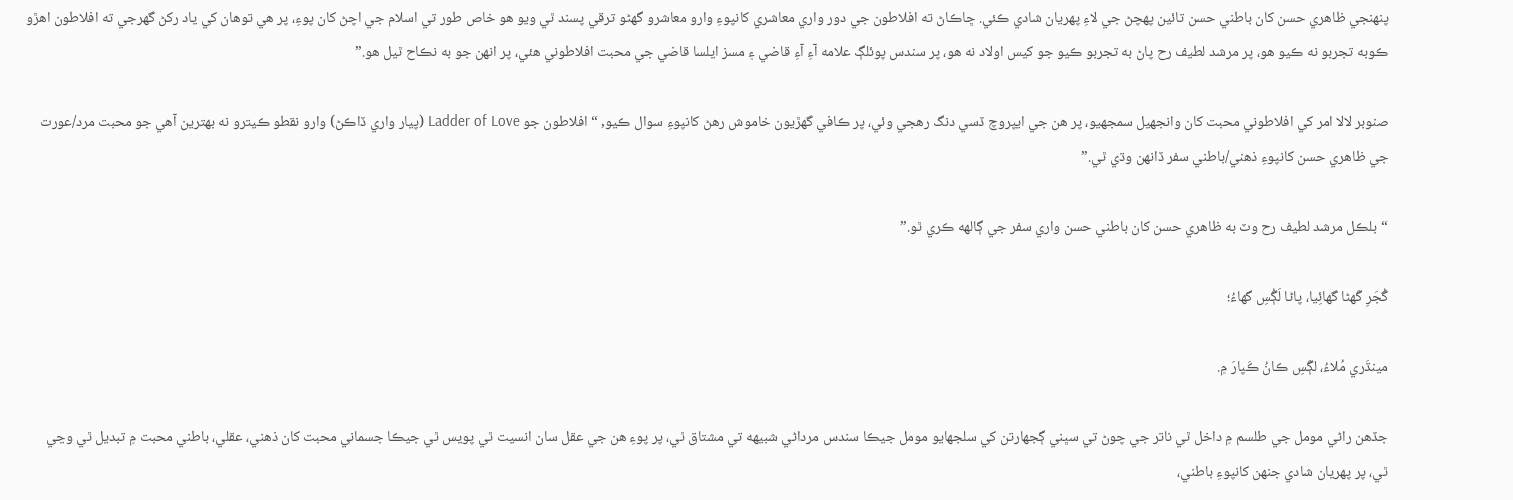پنهنجي ظاهري حسن کان باطني حسن تائين پھچڻ جي لاءِ پھريان شادي ڪئي. ڇاڪاڻ ته افلاطون جي دور واري معاشري کانپوءِ وارو معاشرو گهڻو ترقي پسند ٿي ويو ھو خاص طور تي اسلام جي اچڻ کان پوءِ، پر ھي توهان کي ياد رکڻ گهرجي ته افلاطون اھڙو ڪوبه تجربو نه ڪيو ھو، پر مرشد لطيف رح پاڻ به تجربو ڪيو جو کيس اولاد نه ھو، پر سندس پوئلڳ علامه آءِ آءِ قاضي ۽ مسز ايلسا قاضي جي محبت افلاطوني ھئي، پر انهن جو به نڪاح ٿيل ھو.”

صنوبر لالا امر کي افلاطوني محبت کان وانجھيل سمجهيو، پر ھن جي ايپروچ ڏسي دنگ رھجي وئي، پر ڪافي گھڙيون خاموش رھڻ کانپوءِ سوال ڪيو, “افلاطون جو Ladder of Love (پيار واري ڏاڪڻ) وارو نقطو ڪيترو نه بھترين آهي جو محبت مرد/عورت جي ظاهري حسن کانپوءِ ذھني/باطني سفر ڏانهن وڌي ٿي.”

“بلڪل مرشد لطيف رح وٽ به ظاهري حسن کان باطني حسن واري سفر جي ڳالهه ڪري ٿو.”

گُجَرِ گَهڻا گهائِيا، پاڻا لَڳُسِ گهاءُ؛

مينڌَري مُلاءُ، لڳَسِ ڪانُ ڪَپارَ ۾.

جڏهن راڻي مومل جي طلسم ۾ داخل ٿي ناتر جي چوڻ تي سڀني ڳجھارتن کي سلجھايو مومل جيڪا سندس مرداڻي شبيهه تي مشتاق ٿي، پر پوءِ ھن جي عقل سان انسيت ٿي پويس ٿي جيڪا جسماني محبت کان ذھني، عقلي، باطني محبت ۾ تبديل ٿي وڃي ٿي، پر پھريان شادي جنهن کانپوءِ باطني،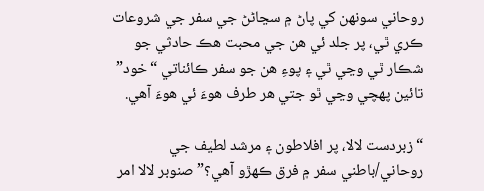روحاني سونهن کي پاڻ ۾ سڃاڻڻ جي سفر جي شروعات ڪري ٿي، پر جلد ئي ھن جي محبت ھڪ حادثي جو شڪار ٿي وڃي ٿي ۽ پوءِ ھن جو سفر ڪائناتي “خود” تائين پھچي وڃي ٿو جتي ھر طرف ھوءَ ئي ھوءَ آهي.

“زبردست لالا، پر افلاطون ۽ مرشد لطيف جي روحاني/باطني سفر ۾ فرق ڪھڙو آهي؟” صنوبر لالا امر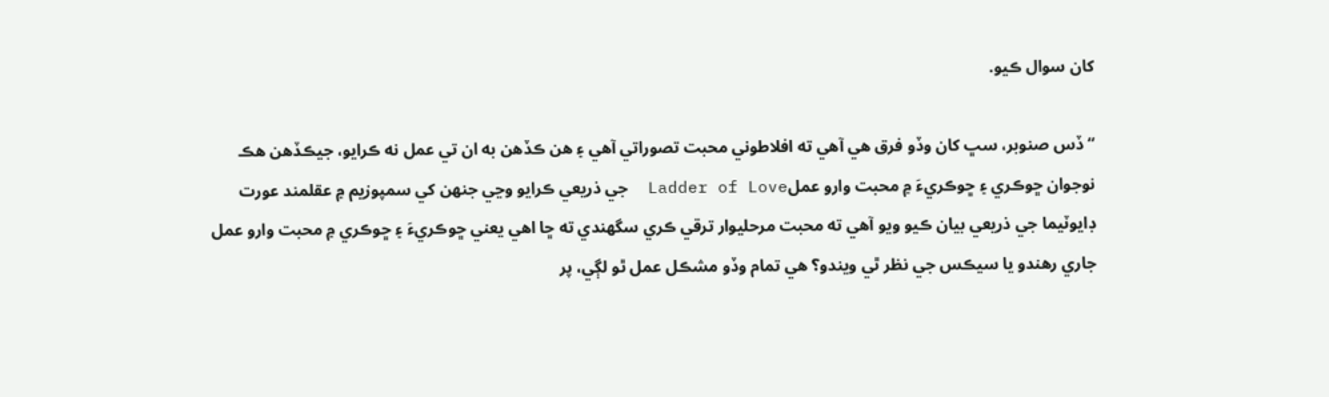کان سوال ڪيو.

“ڏس صنوبر، سڀ کان وڏو فرق ھي آهي ته افلاطوني محبت تصوراتي آهي ۽ ھن ڪڏهن به ان تي عمل نه ڪرايو، جيڪڏهن ھڪ نوجوان ڇوڪري ۽ ڇوڪريءَ ۾ محبت وارو عملLadder of Love  جي ذريعي ڪرايو وڃي جنهن کي سمپوزيم ۾ عقلمند عورت ڊايوٽيما جي ذريعي بيان ڪيو ويو آهي ته محبت مرحليوار ترقي ڪري سگهندي ته ڇا اھي يعني ڇوڪريءَ ۽ ڇوڪري ۾ محبت وارو عمل جاري رھندو يا سيڪس جي نظر ٿي ويندو؟ ھي تمام وڏو مشڪل عمل ٿو لڳي، پر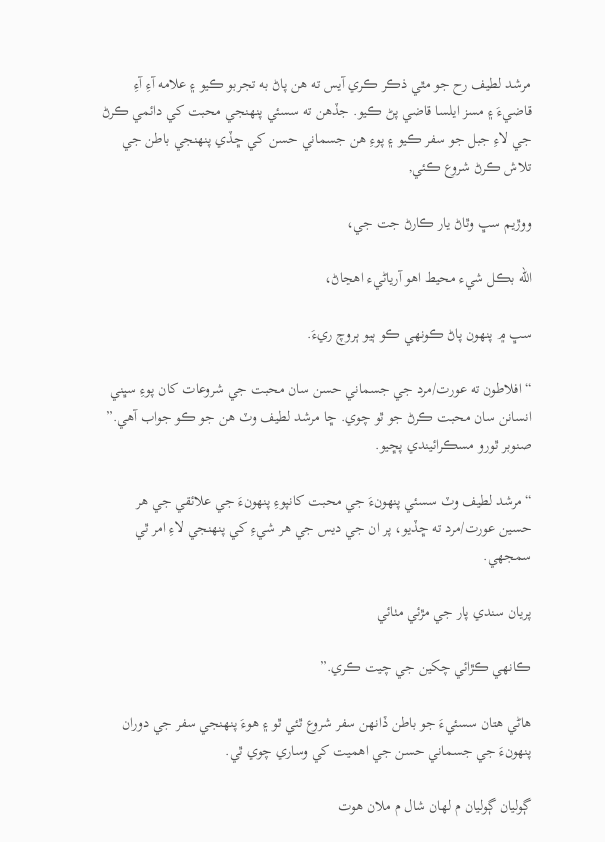مرشد لطيف رح جو مٿي ذڪر ڪري آيس ته ھن پاڻ به تجربو ڪيو ۽ علامه آءِ آءِ قاضيءَ ۽ مسز ايلسا قاضي پڻ ڪيو. جڏهن ته سسئي پنهنجي محبت کي دائمي ڪرڻ جي لاءِ جبل جو سفر ڪيو ۽ پوءِ ھن جسماني حسن کي ڇڏي پنهنجي باطن جي تلاش ڪرڻ شروع ڪئي,

ووڙيم سڀ وٿاڻ يار ڪارڻ جت جي،

الله بڪل شيء محيط اھو آرياڻيء اھڃاڻ،

سڀ ۾ پنھون پاڻ ڪونهي ڪو ٻيو ٻروچ ريءَ.

“افلاطون ته عورت/مرد جي جسماني حسن سان محبت جي شروعات کان پوءِ سڀني انسانن سان محبت ڪرڻ جو ٿو چوي. ڇا مرشد لطيف وٽ ھن جو ڪو جواب آهي.” صنوبر ٿورو مسڪرائيندي پڇيو.

“مرشد لطيف وٽ سسئي پنھونءَ جي محبت کانپوءِ پنھونءَ جي علائقي جي ھر حسين عورت/مرد ته ڇڏيو، پر ان جي ديس جي ھر شيءِ کي پنهنجي لاءِ امر ٿي سمجهي.

پريان سندي پار جي مڙئي مٺائي

ڪانهي ڪڙائي چکين جي چيت ڪري.”

ھاڻي ھتان سسئيءَ جو باطن ڏانهن سفر شروع ٿئي ٿو ۽ ھوءَ پنهنجي سفر جي دوران پنھونءَ جي جسماني حسن جي اھميت کي وساري چوي ٿي.

ڳوليان ڳوليان م لھان شال م ملان ھوت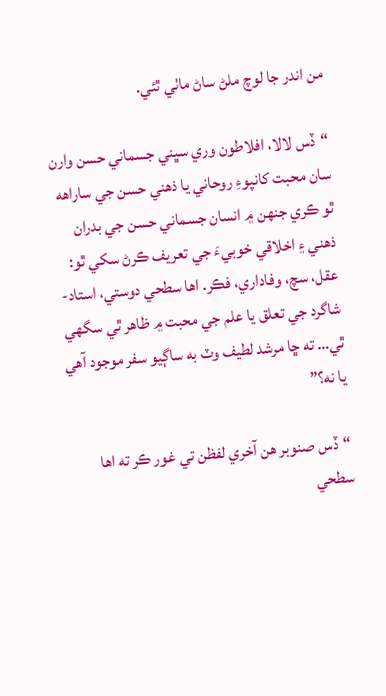من اندر جا لوچ ملڻ ساڻ ماٺي ٿئي.

“ڏس لالا، افلاطون وري سڀني جسماني حسن وارن سان محبت کانپوءِ روحاني يا ذهني حسن جي ساراهه ٿو ڪري جنهن ۾ انسان جسماني حسن جي بدران ذهني ۽ اخلاقي خوبيءَ جي تعريف ڪرڻ سکي ٿو: عقل، سچ، وفاداري، فڪر. اها سطحي دوستي، استاد- شاگرد جي تعلق يا علم جي محبت ۾ ظاهر ٿي سگهي ٿي… ته ڇا مرشد لطيف وٽ به ساڳيو سفر موجود آهي يا نه؟”

“ڏس صنوبر ھن آخري لفظن تي غور ڪر ته اها سطحي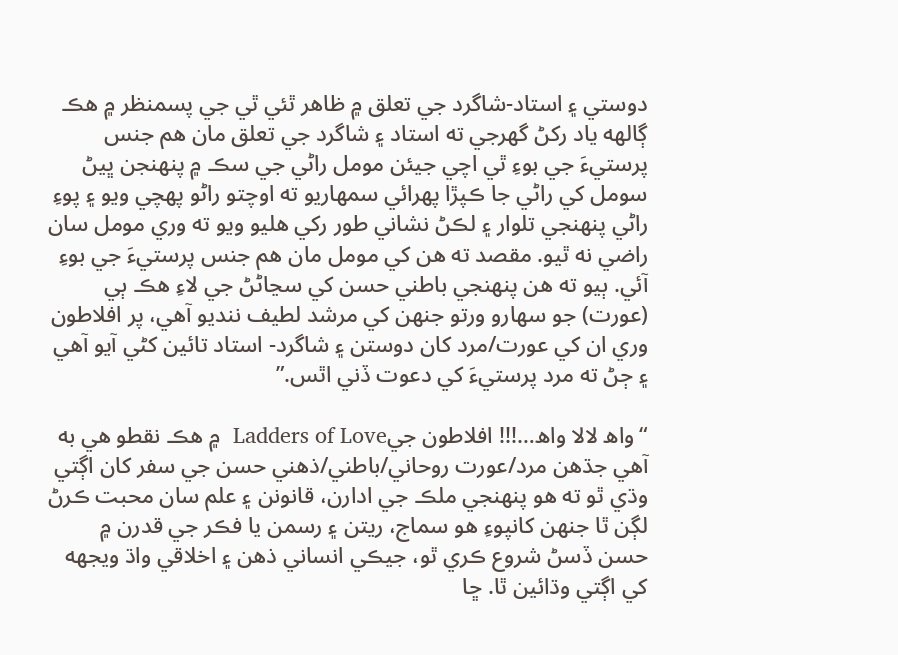دوستي ۽ استاد-شاگرد جي تعلق ۾ ظاهر ٿئي ٿي جي پسمنظر ۾ ھڪ ڳالهه ياد رکڻ گهرجي ته استاد ۽ شاگرد جي تعلق مان ھم جنس پرستيءَ جي بوءِ ٿي اچي جيئن مومل راڻي جي سڪ ۾ پنهنجن ڀيڻ سومل کي راڻي جا ڪپڙا پھرائي سمھاريو ته اوچتو راڻو پھچي ويو ۽ پوءِ راڻي پنهنجي تلوار ۽ لڪڻ نشاني طور رکي ھليو ويو ته وري مومل سان راضي نه ٿيو. مقصد ته ھن کي مومل مان ھم جنس پرستيءَ جي بوءِ آئي. ٻيو ته ھن پنهنجي باطني حسن کي سڃاڻڻ جي لاءِ ھڪ ٻي (عورت) جو سھارو ورتو جنھن کي مرشد لطيف ننديو آهي، پر افلاطون وري ان کي عورت/مرد کان دوستن ۽ شاگرد- استاد تائين کڻي آيو آهي ۽ ڄڻ ته مرد پرستيءَ کي دعوت ڏني اٿس.”

“واھ لالا واھ…!!! افلاطون جيLadders of Love  ۾ ھڪ نقطو ھي به آهي جڌھن مرد/عورت روحاني/باطني/ذهني حسن جي سفر کان اڳتي وڌي ٿو ته ھو پنهنجي ملڪ جي ادارن، قانونن ۽ علم سان محبت ڪرڻ لڳن ٿا جنهن کانپوءِ ھو سماج، ريتن ۽ رسمن يا فڪر جي قدرن ۾ حسن ڏسڻ شروع ڪري ٿو، جيڪي انساني ذهن ۽ اخلاقي واڌ ويجهه کي اڳتي وڌائين ٿا. ڇا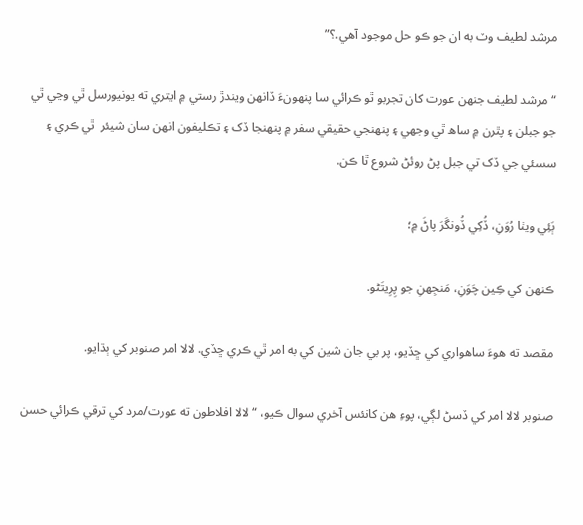مرشد لطيف وٽ به ان جو ڪو حل موجود آهي.؟”

“مرشد لطيف جنهن عورت کان تجربو ٿو ڪرائي سا پنھونءَ ڏانهن ويندڙ رستي ۾ ايتري ته يونيورسل ٿي وڃي ٿي جو جبلن ۽ پٿرن ۾ ساھ ٿي وجهي ۽ پنهنجي حقيقي سفر ۾ پنهنجا ڏک ۽ تڪليفون انهن سان شيئر  ٿي ڪري ۽ سسئي جي ڏک تي جبل پڻ روئڻ شروع ٿا ڪن.

ٻَئِي ويٺا رُوَنِ، ڏُکِي ڏُونگَرَ پاڻَ ۾؛

ڪنهن کي ڪِين چَوَنِ، مَنجِھنِ جو پِرِيتَڻو.

مقصد ته ھوءَ ساھواري کي ڇڏيو، پر بي جان شين کي به امر ٿي ڪري ڇڏي. لالا امر صنوبر کي ٻڌايو.

صنوبر لالا امر کي ڏسڻ لڳي، پوءِ ھن کانئس آخري سوال ڪيو، “لالا افلاطون ته عورت/مرد کي ترقي ڪرائي حسن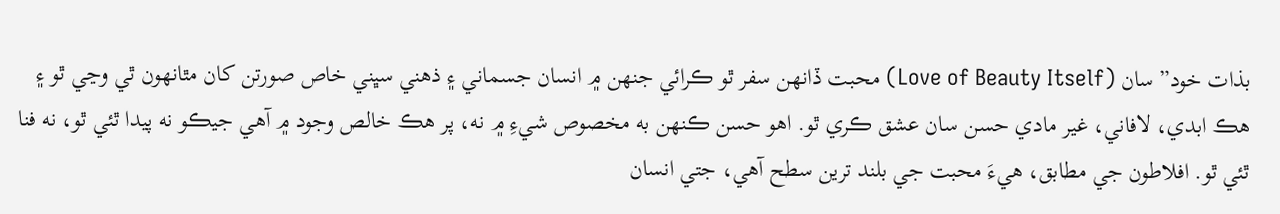بذات خود” سان (Love of Beauty Itself) محبت ڏانهن سفر ٿو ڪرائي جنهن ۾ انسان جسماني ۽ ذهني سڀني خاص صورتن کان مٿانهون ٿي وڃي ٿو ۽ هڪ ابدي، لافاني، غير مادي حسن سان عشق ڪري ٿو. اهو حسن ڪنهن به مخصوص شيءِ ۾ نه، پر هڪ خالص وجود ۾ آهي جيڪو نه پيدا ٿئي ٿو، نه فنا ٿئي ٿو. افلاطون جي مطابق، هيءَ محبت جي بلند ترين سطح آهي، جتي انسان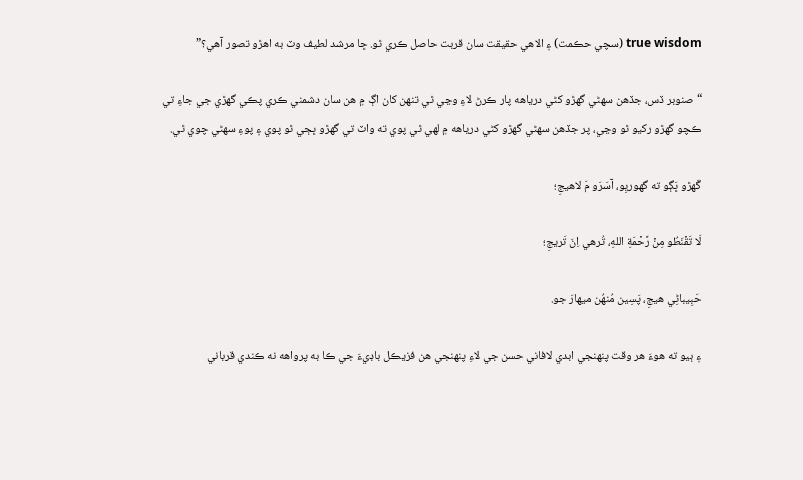true wisdom (سچي حڪمت) ۽ الاهي حقيقت سان قربت حاصل ڪري ٿو. ڇا مرشد لطيف وٽ به اھڙو تصور آهي؟”

“صنوبر ڏس، جڏهن سھڻي گھڙو کڻي درياھه پار ڪرڻ لاءِ وڃي ٿي تنهن کان اڳ ۾ ھن سان دشمني ڪري پڪي گھڙي جي جاءِ تي ڪچو گھڙو رکيو ٿو وڃي، پر جڏهن سھڻي گھڙو کڻي درياھه ۾ لھي ٿي پوي ته واٽ تي گهڙو ڀڄي ٿو پوي ۽ پوءِ سھڻي چوي ٿي.

گَهڙو ڀَڳو ته گهوريِو، آسَرَو مَ لاهيجِ؛

لَا تَقۡنَطُو مِنۡ رَّحۡمَةِ اللهِ، تُرهي اِنَ تَريجِ؛

حَبِيباڻِي هيجِ، پَسِين مُنھُن ميھارَ جو.

۽ ٻيو ته ھوءَ ھر وقت پنهنجي ابدي لافاني حسن جي لاءِ پنهنجي ھن فزيڪل باڊيءَ جي ڪا به پرواهه نه ڪندي قرباني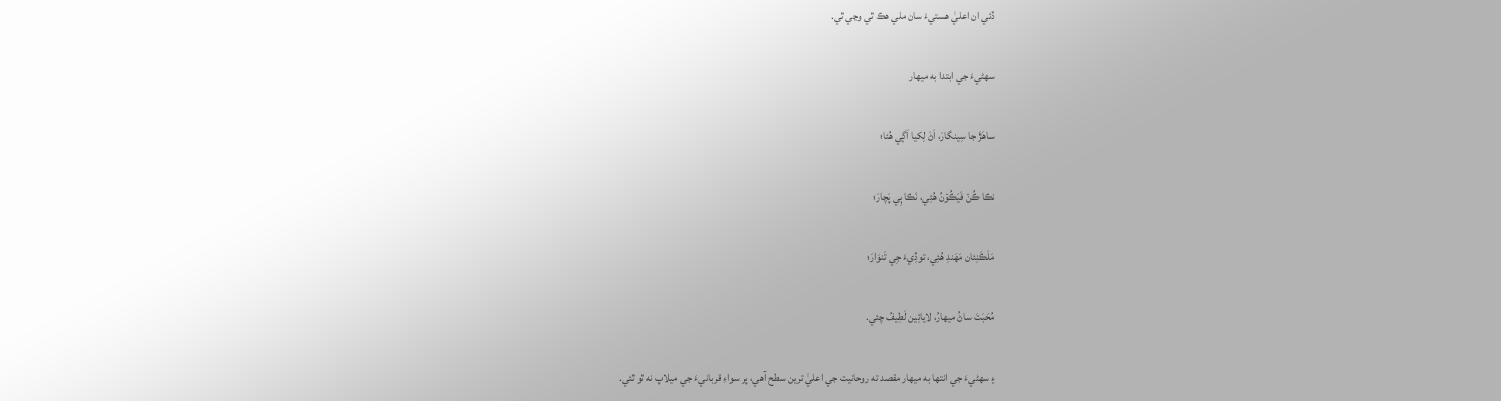ڏئي ان اعليٰ ھستيءَ سان ملي ھڪ ٿي وڃي ٿي.

سھڻيءَ جي ابتدا به ميھار

ساهَڙَ جا سِينگارَ، اَڻَ لِکيا اَڳي هُئا؛

نڪا ڪُنۡ فَيَڪُوۡنُ هُئِي، نَڪا ٻِي پَچارَ؛

مَلَڪَنِئان مَھَندِ هُئِي، توڏِيءَ جِي تَنوَارَ؛

مُحَبَتَ ساڻُ ميھارُ، لايائِين لَطِيفُ چئي.

۽ سھڻيءَ جي انتھا به ميھار مقصد ته روحانيت جي اعليٰ ترين سطح آهي، پر سواءِ قربانيءَ جي ميلاپ نه ٿو ٿئي.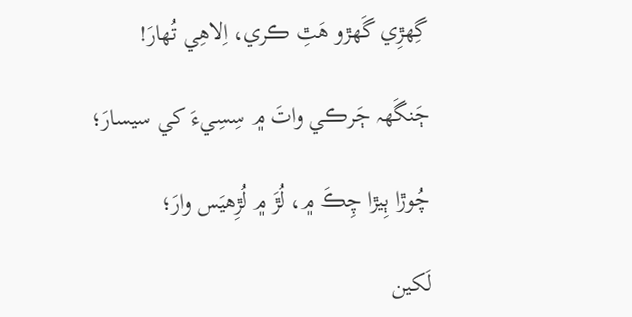گِهڙِي گَهڙو هَٿِ ڪري، اِلاهِي تُھارَ!

ڄَنگَهہ ڄَرڪي واتَ ۾ سِسِيءَ کي سيسارَ؛

چُوڙا ٻِيڙا چِڪَ ۾، لُڙَ ۾ لُڙِهيَس وارَ؛

لَکين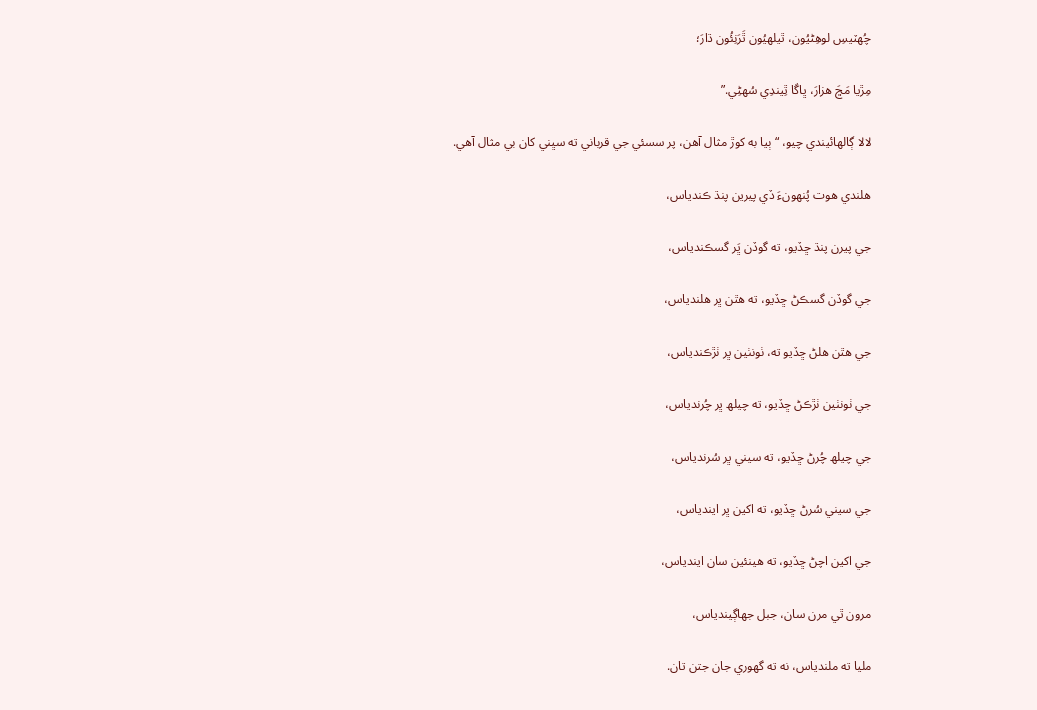چُھٽيسِ لوهِڻيُون، ٿيلهيُون ٿَرَنِئُون ڌارَ؛

مِڙيا مَڇَ هزارَ، ڀاڱا ٿِيندِي سُھڻِي.”

لالا ڳالهائيندي چيو، “ٻيا به کوڙ مثال آهن، پر سسئي جي قرباني ته سڀني کان بي مثال آهي.

ھلندي ھوت پُنھونءَ ڏي پيرين پنڌ ڪندياس،

جي پيرن پنڌ ڇڏيو، ته گوڏن ڀَر گسڪندياس،

جي گوڏن گسڪڻ ڇڏيو، ته ھٿن ڀر ھلندياس،

جي ھٿن ھلڻ ڇڏيو ته، ٺونٺين ڀر ٺڙڪندياس،

جي ٺونٺين ٺڙڪڻ ڇڏيو، ته چيلھ ڀر چُرندياس،

جي چيلھ چُرڻ ڇڏيو، ته سيني ڀر سُرندياس،

جي سيني سُرڻ ڇڏيو، ته اکين ڀر ايندياس،

جي اکين اچڻ ڇڏيو، ته هينئين سان ايندياس،

مرون ٿي مرن سان، جبل جھاڳيندياس،

مليا ته ملندياس، نه ته گھوري جان جتن تان.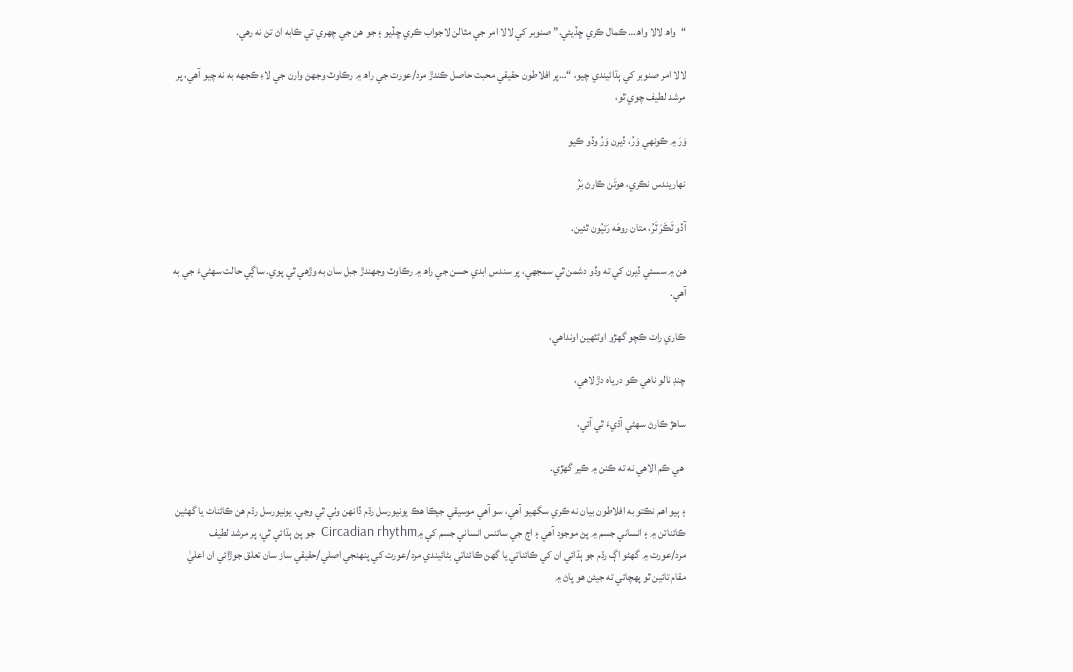“واھ لالا واھ… ڪمال ڪري ڇڏيئي.” صنوبر کي لالا امر جي مثالن لاجواب ڪري ڇڏيو ۽ جو ھن جي چھري تي ڪابه اڻ تڻ نه رھي.

لالا امر صنوبر کي ٻڌائيندي چيو، “…پر افلاطون حقيقي محبت حاصل ڪندڙ مرد/عورت جي راھ ۾ رڪاوٽ وجھڻ وارن جي لاءِ ڪجهه به نه چيو آهي، پر مرشد لطيف چوي ٿو،

وَرَ ۾ ڪونهي وَرُ، ڏيرن وَرُ وڏو ڪيو

نهاريندس نڪري، ھوتَن ڪارڻ بَرُ

آڏو ٽَڪَرَ ٽَرُ، متان روهَه رَتيُون ٿئين.

ھن ۾ سسئي ڏيرن کي ته وڏو دشمن ٿي سمجهي، پر سندس ابدي حسن جي راھ ۾ رڪاوٽ وجھندڙ جبل سان به وڙھي ٿي پوي. ساڳي حالت سھڻيءَ جي به آهي.

ڪاري رات ڪچو گھڙو اوڻٽھين اونداھي،

چنڊ نالو ناھي ڪو درياه دڙ لاهي،

ساھڙ ڪارڻ سھڻي آڌيءَ ٿي آئي،

 ھي ڪم الاھي نه ته ڪنن ۾ ڪير گھڙي.

۽ ٻيو اھم نڪتو به افلاطون بيان نه ڪري سگهيو آهي، سو آهي موسيقي جيڪا ھڪ يونيورسل رڌم ڏانهن وٺي ٿي وڃي. يونيورسل رڌم ھن ڪائنات يا گهڻين ڪائناتن ۾ ۽ انساني جسم ۾ پڻ موجود آهي ۽ اڄ جي سائنس انساني جسم کي ۾Circadian rhythm  جو پڻ ٻڌائي ٿي، پر مرشد لطيف مرد/عورت ۾ گهڻو اڳ رڌم جو ٻڌائي ان کي ڪائناتي يا گهڻ ڪائناتي بڻائيندي مرد/عورت کي پنهنجي اصلي/حقيقي ساز سان تعلق جوڙائي ان اعليٰ مقام تائين ٿو پھچائي ته جيئن ھو پاڻ ۾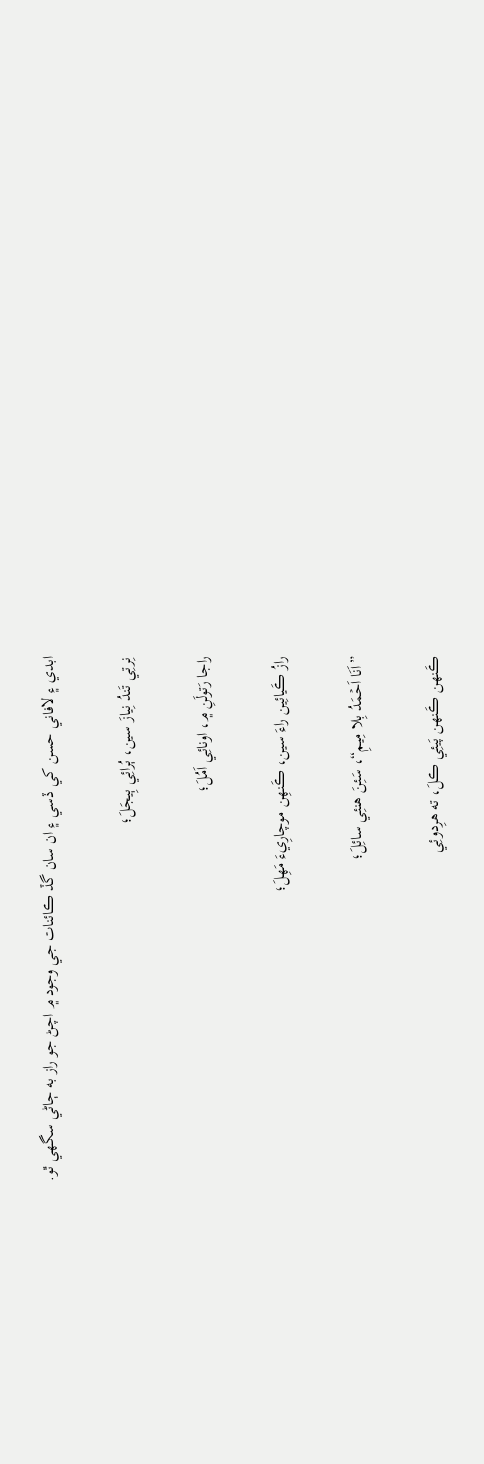ابدي ۽ لافاني حسن کي ڏسي ۽ ان سان گڏ ڪائنات جي وجود ۾ اچڻ جو راز به ڄاڻي سگهي ٿو.

نِرتِي تَندُ نِيازَ سين، ٻُرائِي ٻِيجَلَ؛

راجا رَتولَنِ ۾، اونائِي اَمُلَ؛

رازُ ڪَيائِين راءَ سين، ڪَنھِن موچارِيءَ مَھِلَ؛

”اَنَا اَحۡمَدُ بِلا مِيمِ“، سَئِنَ ھنئِي سائِلَ؛

ڪَنھن ڪَنھن پَيئِي ڪلَ، ته ھرِدوئِي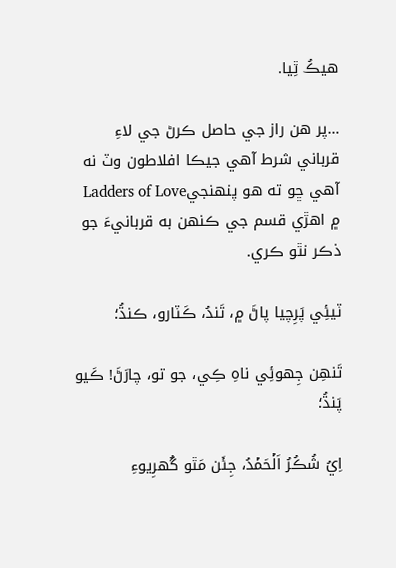ھيڪُ ٿِيا.

…پر ھن راز جي حاصل ڪرڻ جي لاءِ قرباني شرط آهي جيڪا افلاطون وٽ نه آهي ڇو ته ھو پنهنجيLadders of Love  ۾ اھڙي قسم جي ڪنهن به قربانيءَ جو ذڪر نٿو ڪري.

ٽيئِي پَرِچيا پاڻَ ۾، تَندُ، ڪَٽارو، ڪنڌُ؛

تَنهِن جِهوئِي ناهِ ڪِي، جو تو، چارَڻَ! ڪَيو پَنڌُ؛

اِيُ شُڪُرُ اَلۡحَمۡدُ، جِئَن مَٿو گُهرِيوءِ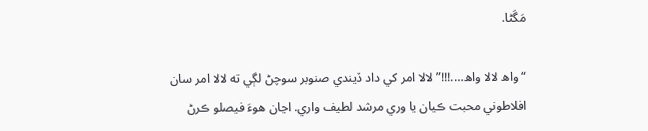مَڱڻا.

“واھ لالا واھ….!!!” لالا امر کي داد ڏيندي صنوبر سوچڻ لڳي ته لالا امر سان افلاطوني محبت ڪيان يا وري مرشد لطيف واري. اڃان ھوءَ فيصلو ڪرڻ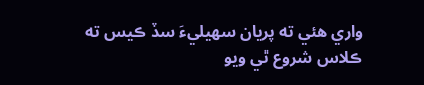واري ھئي ته پريان سھيليءَ سڏ ڪيس ته ڪلاس شروع ٿي ويو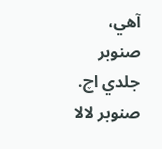آهي، صنوبر جلدي اچ. صنوبر لالا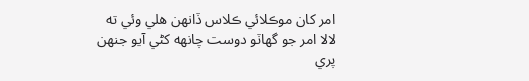امر کان موڪلائي ڪلاس ڏانهن ھلي وئي ته لالا امر جو گھاٽو دوست چانھه کڻي آيو جنهن پري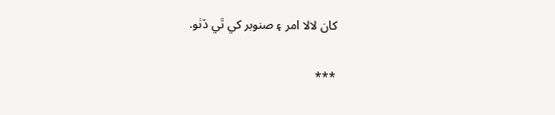کان لالا امر ۽ صنوبر کي ٿي ڏٺو.

***